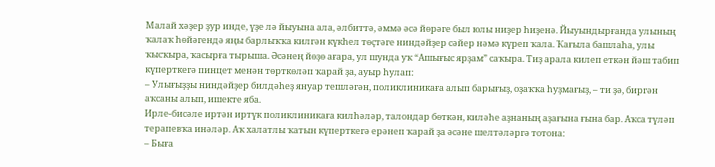Малай хәҙер ҙур инде, үҙе лә йыуына ала, әлбиттә, әммә әсә йөрәге был юлы ниҙер һиҙенә. Йыуындырғанда улының ҡалаҡ һөйәгендә яңы барлыҡҡа килгән күкһел төҫтәге ниндәйҙер сәйер нәмә күреп ҡала. Ҡағыла башлаһа, улы ҡысҡыра, ҡасырға тырыша. Әсәнең йөҙө ағара, ул шунда уҡ “Ашығыс ярҙам” саҡыра. Тиҙ арала килеп еткән йәш табип күперткегә пинцет менән төрткөләп ҡарай ҙа, ауыр һулап:
– Улығыҙҙы ниндәйҙер билдәһеҙ януар тешләгән, поликлиникаға алып барығыҙ, оҙаҡҡа һуҙмағыҙ, – ти ҙә, биргән аҡсаны алып, ишекте яба.
Ирле-бисәле иртән иртүк поликлиникаға килһәләр, талондар бөткән, киләһе аҙнаның аҙағына ғына бар. Аҡса түләп терапевҡа инәләр. Аҡ халатлы ҡатын күперткегә ерәнеп ҡарай ҙа әсәне шелтәләргә тотона:
– Быға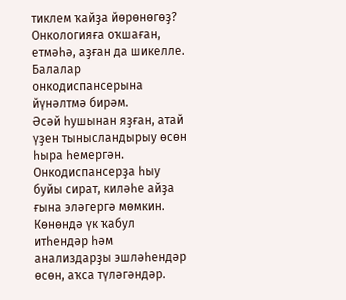тиклем ҡайҙа йөрөнөгөҙ? Онкологияға оҡшаған, етмәһә, аҙған да шикелле. Балалар онкодиспансерына йүнәлтмә бирәм.
Әсәй һушынан яҙған, атай үҙен тынысландырыу өсөн һыра һемергән. Онкодиспансерҙа һыу буйы сират, киләһе айҙа ғына эләгергә мөмкин. Көнөндә үк ҡабул итһендәр һәм анализдарҙы эшләһендәр өсөн, аҡса түләгәндәр.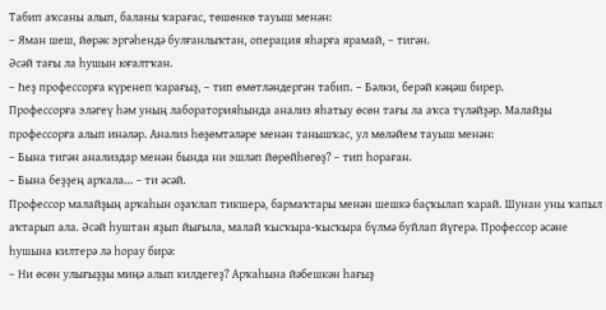Табип аҡсаны алып, баланы ҡарағас, төшөнкө тауыш менән:
– Яман шеш, йөрәк эргәһендә булғанлыҡтан, операция яһарға ярамай, – тигән.
Әсәй тағы ла һушын юғалтҡан.
– Һеҙ профессорға күренеп ҡарағыҙ, – тип өмөтләндергән табип. – Бәлки, берәй кәңәш бирер.
Профессорға эләгеү һәм уның лабораторияһында анализ яһатыу өсөн тағы ла аҡса түләйҙәр. Малайҙы профессорға алып инәләр. Анализ һөҙөмтәләре менән танышҡас, ул мөләйем тауыш менән:
– Бына тигән анализдар менән бында ни эшләп йөрөйһөгөҙ? – тип һораған.
– Бына беҙҙең арҡала... – ти әсәй.
Профессор малайҙың арҡаһын оҙаҡлап тикшерә, бармаҡтары менән шешкә баҫҡылап ҡарай. Шунан уны ҡапыл аҡтарып ала. Әсәй һуштан яҙып йығыла, малай ҡысҡыра-ҡысҡыра бүлмә буйлап йүгерә. Профессор әсәне һушына килтерә лә һорау бирә:
– Ни өсөн улығыҙҙы миңә алып килдегеҙ? Арҡаһына йәбешкән һағыҙ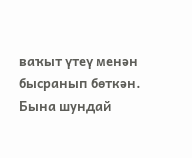ваҡыт үтеү менән бысранып бөткән.
Бына шундай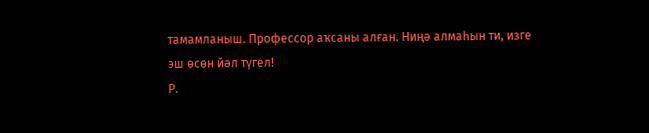тамамланыш. Профессор аҡсаны алған. Ниңә алмаһын ти, изге эш өсөн йәл түгел!
Р.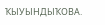ҠЫУЫНДЫҠОВА.